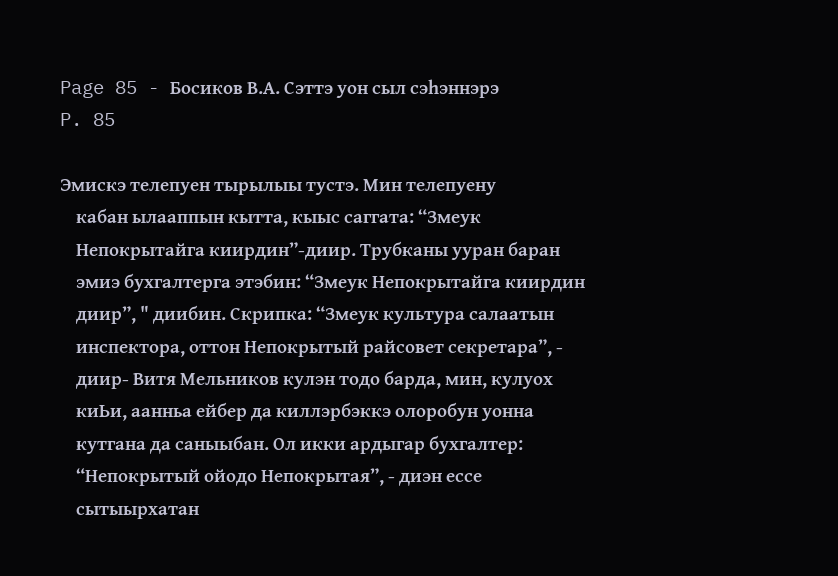Page 85 - Босиков В.А. Сэттэ уон сыл сэһэннэрэ
P. 85

Эмискэ телепуен тырылыы тустэ. Мин телепуену
    кабан ылааппын кытта, кыыс саггата: “Змеук
    Непокрытайга киирдин”-диир. Трубканы ууран баран
    эмиэ бухгалтерга этэбин: “Змеук Непокрытайга киирдин
    диир”, " диибин. Скрипка: “Змеук культура салаатын
    инспектора, оттон Непокрытый райсовет секретара”, -
    диир- Витя Мельников кулэн тодо барда, мин, кулуох
    киЬи, аанньа ейбер да киллэрбэккэ олоробун уонна
    кутгана да саныыбан. Ол икки ардыгар бухгалтер:
    “Непокрытый ойодо Непокрытая”, - диэн ессе
    сытыырхатан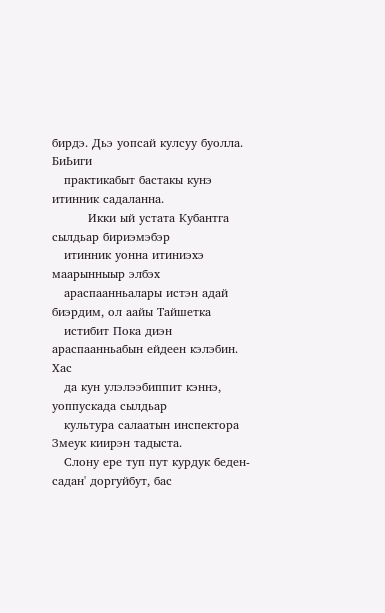бирдэ. Дьэ уопсай кулсуу буолла. БиЬиги
   практикабыт бастакы кунэ итинник садаланна.
         Икки ый устата Кубантга сылдьар бириэмэбэр
   итинник уонна итиниэхэ маарынныыр элбэх
   араспаанньалары истэн адай биэрдим, ол аайы Тайшетка
   истибит Пока диэн араспаанньабын ейдеен кэлэбин. Хас
   да кун улэлээбиппит кэннэ, уоппускада сылдьар
   культура салаатын инспектора Змеук киирэн тадыста.
   Слону ере туп пут курдук беден-садан' доргуйбут, бас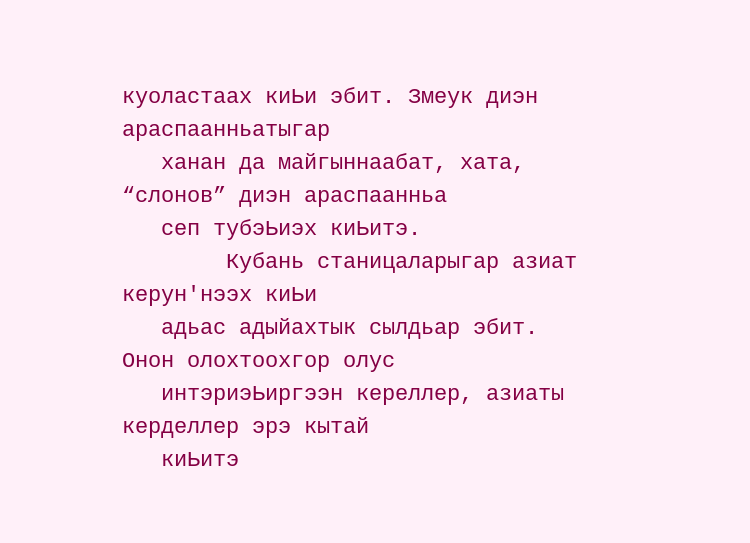куоластаах киЬи эбит. Змеук диэн араспаанньатыгар
   ханан да майгыннаабат, хата, “слонов” диэн араспаанньа
   сеп тубэЬиэх киЬитэ.
        Кубань станицаларыгар азиат керун'нээх киЬи
   адьас адыйахтык сылдьар эбит. Онон олохтоохгор олус
   интэриэЬиргээн кереллер, азиаты керделлер эрэ кытай
   киЬитэ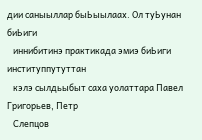дии саныыллар быЬыылаах. Ол туЬунан биЬиги
   иннибитинэ практикада эмиэ биЬиги институппутуттан
   кэлэ сылдьыбыт саха уолаттара Павел Григорьев, Петр
   Слепцов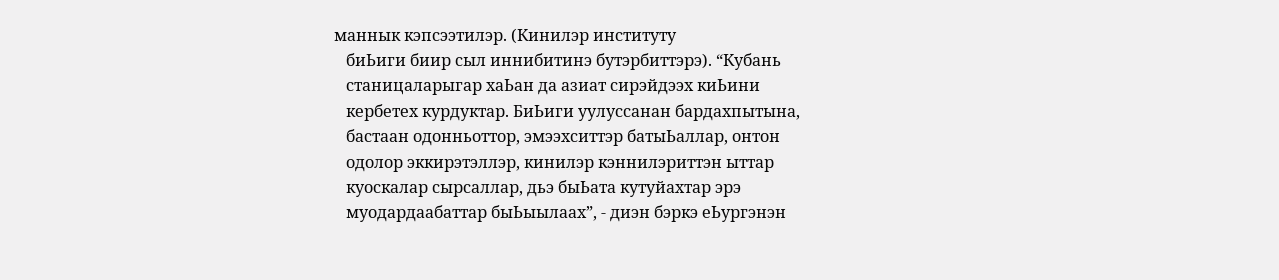маннык кэпсээтилэр. (Кинилэр институту
   биЬиги биир сыл иннибитинэ бутэрбиттэрэ). “Кубань
   станицаларыгар хаЬан да азиат сирэйдээх киЬини
   кербетех курдуктар. БиЬиги уулуссанан бардахпытына,
   бастаан одонньоттор, эмээхситтэр батыЬаллар, онтон
   одолор эккирэтэллэр, кинилэр кэннилэриттэн ыттар
   куоскалар сырсаллар, дьэ быЬата кутуйахтар эрэ
   муодардаабаттар быЬыылаах”, - диэн бэркэ еЬургэнэн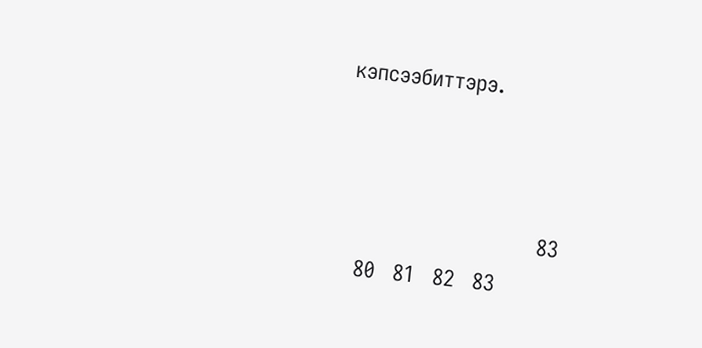кэпсээбиттэрэ.



                                 83
   80   81   82   83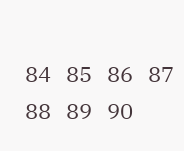84   85   86   87   88   89   90